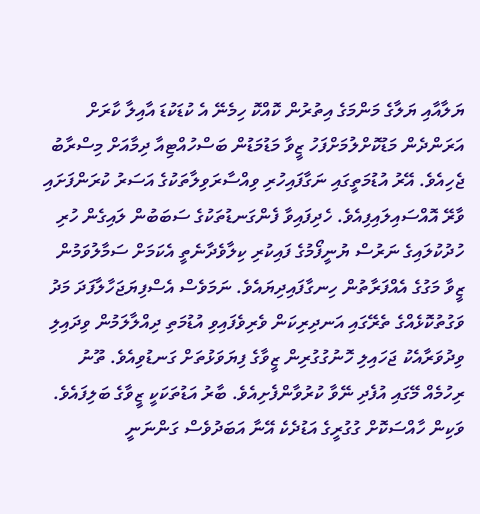ޔަލާއާއި ޔަލާގެ މަންމަގެ އިތުރުން ކޮއްކޮ ހިމެނޭ އެ ކުޑަކުޑަ އާއިލާ ކާރަށް އަރަންދެން މަޑުކޮށްލުމަށްފަހު ޒީވާ މަޑުމަޑުން ބަސްހުއްޓިއާ ދިމާއަށް މިސްރާބު ޖެހިއެވެ. އޭރު އުޑުމަތީގައި ނަގާފައިހުރި ވިއްސާރަވިލާތަކުގެ އަސަރު ކުރަންފަށައި ވާރޭ އޮއްސައިލައިފިއެވެ. ހެދިފައިވާ ފެންގަނޑުތަކުގެ ސަބަބުން ލައިގެން ހުރި ހުދުކުލައިގެ ނަރުސް ޔުނީފޯމުގެ ފައިކުރި ކިލާވެދާނެތީ އެކަމަށް ސަމާލުވަމުން ޒީވާ މަގުގެ އެއްފަރާތުން ހިނގާފައިދިޔައެވެ. ނަމަވެސް އެސްފިޔަޖަހާލާފަދަ މަދު ވަގުތުކޮޅެއްގެ ތެރޭގައި އަނދިރިކަން ވެރިވެފައިވި އުޑުމަތި ދިއްލާލަމުން ވިދައިލި ވިދުވަރާއެކު ޖަހައިލި ހޮނުގުގުރިން ޒީވާގެ ފިޔަވަޅުތަށް ގަނޑުވިއެވެ. ތޫނު ރިހުމެއް މޭގައި އުފެދި ނޭވާ ކުރުވާންފެށިއެވެ. ބާރު އަޑުތަކަކީ ޒީވާގެ ބަލިފައެވެ. ވަކިން ހާއްސަކޮށް ގުގުރީގެ އަޑުދެކެ އޭނާ އަބަދުވެސް ގަންނަނީ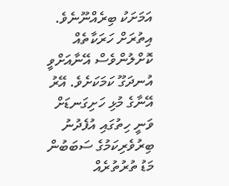އަމަށަކު ބިރެއްނޫނެވެ. އިތުރަށް ހަރަކާތެއް ކޮށްލުންވެސް އޭނާއަށްވީ އުނދަގޫ ކަމަކަށެވެ. އޭރު އޭނާގެ މުޅި ހަށިގަނޑަށް ވަނީ ހިތުގައި އުފެދުނު ބިރުވެރިކަމުގެ ސަބަބުން މަޑު ތުރުތުރެއް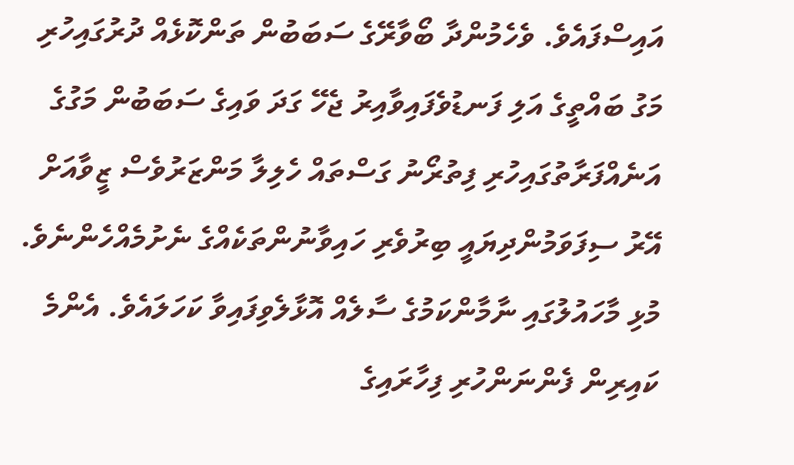އައިސްފައެވެ. ވެހެމުންދާ ބޯވާރޭގެ ސަބަބުން ތަންކޮޅެއް ދުރުގައިހުރި މަގު ބައްތީގެ އަލި ފަނޑުވެފައިވާއިރު ޖެހޭ ގަދަ ވައިގެ ސަބަބުން މަގުގެ އަނެއްފަރާތުގައިހުރި ފިތުރޯނު ގަސްތައް ހެލިލާ މަންޒަރުވެސް ޒީވާއަށް އޭރު ސިފަވަމުންދިޔައީ ބިރުވެރި ހައިވާނުންތަކެއްގެ ނެށުމެއްހެންނެވެ. މުޅި މާހައުލުގައި ނާމާންކަމުގެ ސާލެއް އޮޅާލެވިފައިވާ ކަހަލައެވެ. އެންމެ ކައިރިން ފެންނަންހުރި ފިހާރައިގެ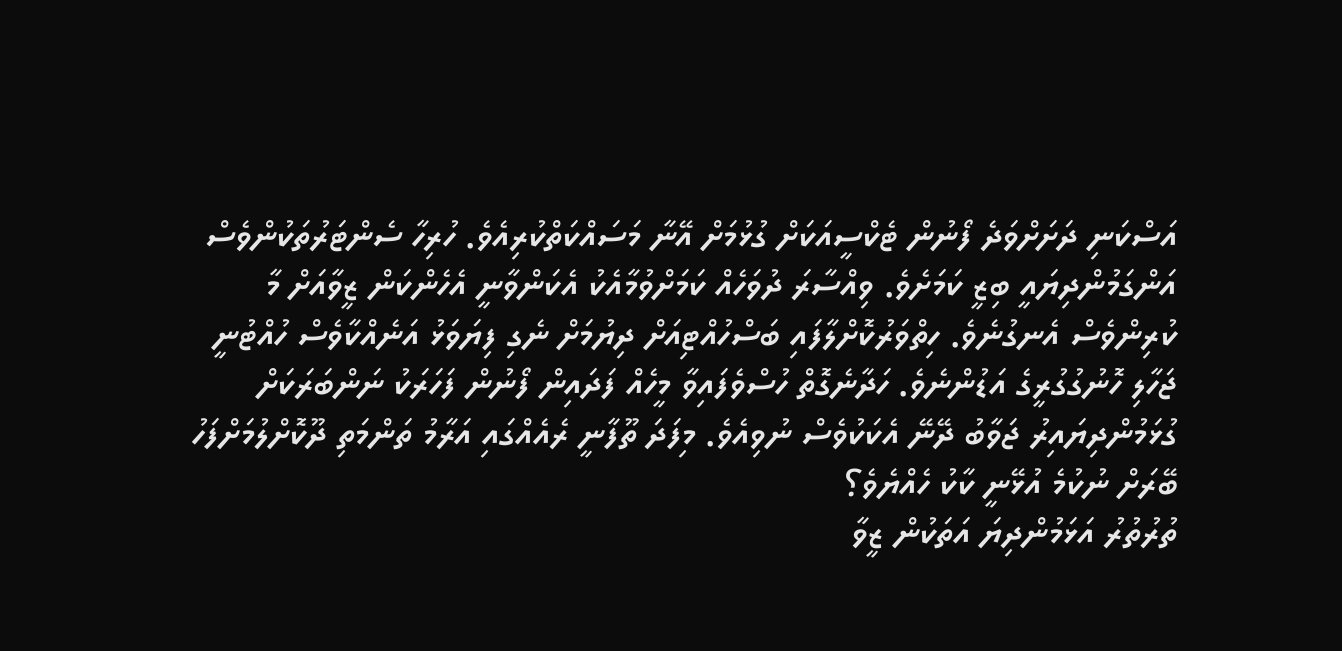އަސްކަނި ދަށަށްވަދެ ފޯނުން ޓެކްސީއަކަށް ގުޅުމަށް އޭނާ މަސައްކަތްކުރިއެވެ. ހުރިހާ ސެންޓަރުތަކުންވެސް އަންގަމުންދިޔައީ ބިޒީ ކަމަށެވެ. ވިއްސާރަ ދުވަހެއް ކަމަށްވުމާއެކު އެކަންވާނީ އެހެންކަން ޒީވާއަށް މާ ކުރިންވެސް އެނގުނެވެ. ހިތްވަރުކޮށްލާފައި ބަސްހުއްޓިއަށް ދިޔުމަށް ނެގި ފިޔަވަޅު އަނެއްކާވެސް ހުއްޓުނީ ޖަހާލި ހޮނުގުގުރީގެ އަޑުންނެވެ. ހަދާނެގޮތް ހުސްވެފައިވާ މީހެއް ފަދައިން ފޯނުން ފަހަރަކު ނަންބަރަކަށް ގުޅަމުންދިޔައިރު ޖަވާބު ދޭނޭ އެކަކުވެސް ނުވިއެވެ. މިފަދަ ތޫފާނީ ރެއެއްގައި އަރާމު ތަންމަތި ދޫކޮށްލުމަށްފަހު ބޭރަށް ނުކުމެ އުޅޭނީ ކާކު ހެއްޔެވެ؟
ތުރުތުރު އަޅަމުންދިޔަ އަތަކުން ޒީވާ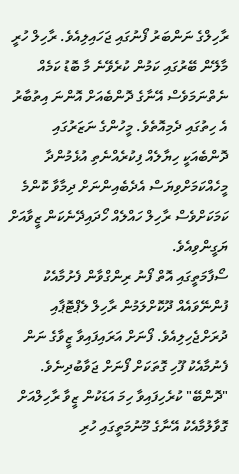ރާހިލްގެ ނަންބަރު ފޯނުގައި ޖަހައިލިއެވެ. ރާހިލް ހުރީ މާލޭން ބޭރުގައި ކަމުން ކުރެވޭނެ މާ ބޮޑު ކަމެއް ނެތްނަމަވެސް އޭނާގެ ދޮންބެއަށް އޮންނަ އިތުބާރު އެ ހިތުގައި ދެމިއޮތެވެ. މީހުންގެ ނަޒަރުގައި ދޮންބެއަކީ ހިޔާލެއް ފިކުރެއްނެތި އުޅެމުންދާ މީހެއްކަމަށްވިޔަސް އެދެބެއިންނަށް ދިމާވާ ކޮންމެ ކަމަކަށްވެސް ރާހިލް ހައްލެއް ހޯދައިދޭނެކަން ޒީވާއަށް ޔަގީންވިއެވެ.
ސޯފާމަތީގައި އޮތް ފޯނު ރިންގްވާން ފެށުމާއެކު ފުންނޭވައެއް ދޫކޮށްލަމުން ރާހިލް ލެޕްޓޮޕާއި ދުރަށްޖެހިލިއެވެ. ފޯނަށް އަރައިފައިވާ ޒީވާގެ ނަން ފެނުމާއެކު ފޫހި ގޮތަކަށް ފޯނަށް ޖަވާބުދިނެވެ.
"ދޮންބޭ" ކުރެހިފައިވާ ހިމަ އަޑަކުން ޒީވާ ރާހިލްއަށް ގޮވާލުމާއެކު އޭނާގެ މޫނުމަތީގައި ހުރި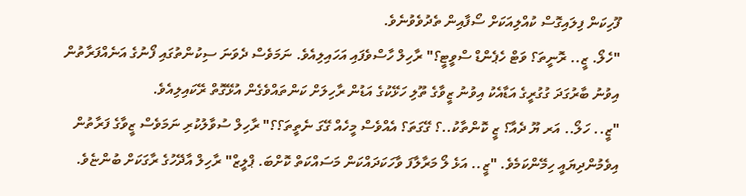ފޫހިކަން ފިލައިގޮސް ކުއްލިއަކަށް ސޯފާއިން ތެދުވެވުނެވެ.
"ހެލޯ. ޒީ.. ރޮނީތަ؟ ވަޓް ހެޕެންޑް ސްވީޓީ؟" ރާހިލް ހާސްވެފައި އަހައިލިއެވެ. ނަމަވެސް ދެވަނަ ސިކުންތުގައި ފޯނުގެ އަނެއްފަރާތުން އިވުނު ބާރުގަދަ ގުގުރީގެ އަޑާއެކު އިވުނު ޒީވާގެ ތޫލި ހަޅޭކުގެ އަޑުން ރާހިލަށް ކަންތައްވެގެން އުޅޭގޮތް ރޭކައިލިއެވެ.
"ޒީ.. ހަލޯ.. އަރ ޔޫ ދެއާ؟ ޒީ ކޮންތާކު..؟ ގޭގަތަ؟ އެއްވެސް މީހެއް ގޭގަ ނެތީތަ؟؟" ރާހިލް ސުވާލުކުރި ނަމަވެސް ޒީވާގެ ފަރާތުން އިވެމުންދިޔައީ ހިމޭންކަމެވެ. "ޒީ.. އަޅެ ލޯ މަރާލާފަ ވާހަކަދައްކަން މަސައްކަތް ކޮށްބަ. ޕްލީޒް" ރާހިލް އާދޭހުގެ ރާގަކަށް ބުންޏެވެ.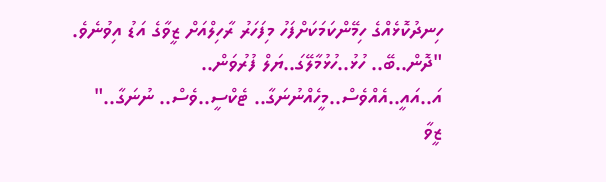ހިނދުކޮޅެއްގެ ހިމޭންކަމަކަށްފަހު މިފަހަރު ރާހިލްއަށް ޒީވާގެ އަޑު އިވުނެވެ.
"ދޮން..ބޭ.. ހުޅު..ހުޅުމާލޭގަ..ޔަލް ފުރުވަން.. އަ..އައީ..އެއްވެސް..މީހެއްނުނަގާ.. ޓެކްސީ..ވެސް.. ނުނަގާ.."
ޒީވާ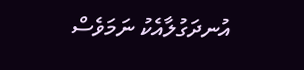އުނދަގުލާއެކު ނަމަވެސް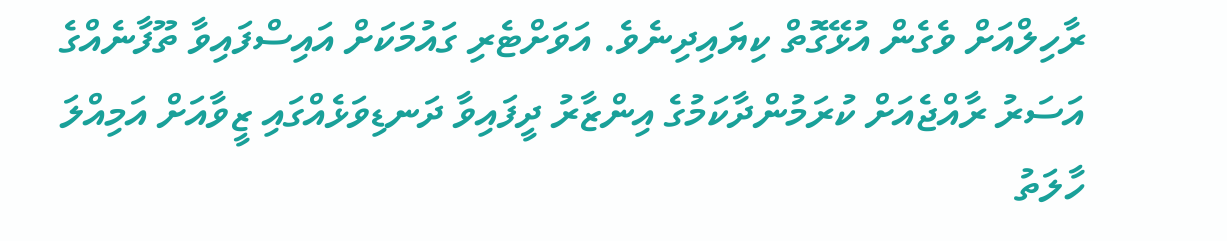ރާހިލްއަށް ވެގެން އުޅޭގޮތް ކިޔައިދިނެވެ. އަވަށްޓެރި ގައުމަކަށް އައިސްފައިވާ ތޫފާނެއްގެ އަސަރު ރާއްޖެއަށް ކުރަމުންދާކަމުގެ އިންޒާރު ދީފައިވާ ދަނޑިވަޅެއްގައި ޒީވާއަށް އަމިއްލަ ހާލަތު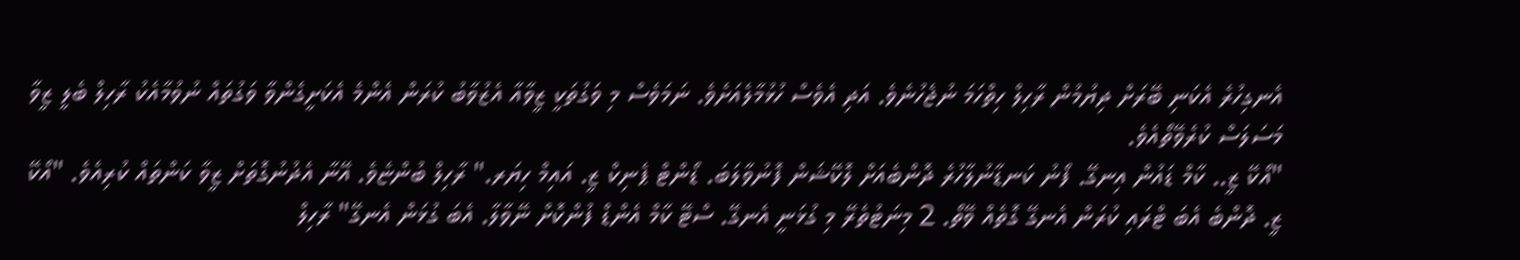އެނގިހުރެ އެކަނި ބޭރަށް ދިޔުމުން ރާހިލް ހިތްހަމަ ނުޖެހުނެވެ. އަދި އެވެސް ހުޅުމާލެއަށެވެ. ނަމަވެސް މި ވަގުތަކީ ޒީވާއާ އެޒުވާބު ކުރަން އެންމެ އެކަށީގެންވާ ވަގުތައް ނުވުމާއެކު ރާހިލް ބެލީ ޒީވާ މަސަލަސް ކުރެވޭތޯއެވެ.
"އޯކޭ ޒީ.. ކާމް ޑައުން އިނގޭ. ފޯނު ކަނޑާނުލާހުރެ ދޮންބެއަށް ލޮކޭޝަން ފޮނުވާލަބަ. ޑޯންޓް ޕެނިކް ޒީ. އައިމް ހިޔަރ." ރާހިލް ބުންޏެވެ. އޭނާ އެދުނުގޮތަށް ޒީވާ ކަންތައް ކުރިއެވެ. "އޯކޭ ޒީ. ދޮންބެ އެބަ ޓްރައި ކުރަން އެނގޭ ގޮތެއް ވޭތޯ. 2 މިނަޓުތެރޭ މި ގުޅަނީ އެނގޭ. ސްޓޭ ކާމް އެންޑް ފުންކޮށް ނޭވާލާ. އެބަ ގުޅަން އެނގޭ" ރާހިލް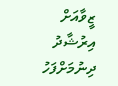ޒީވާއަށް އިރުޝާދު ދިނުމަށްފަހު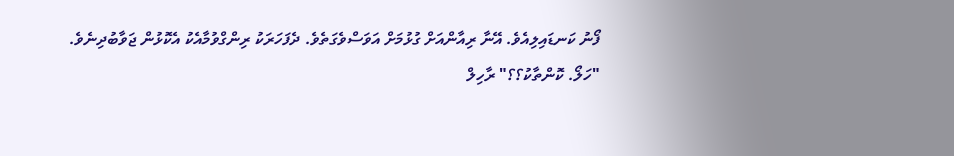ފޯނު ކަނޑައިލިއެވެ. އޭނާ ރިއާންއަށް ގުޅުމަށް އަވަސްވެގަތެވެ. ދެފަހަރަކު ރިންގްވުމާއެކު އެކޮޅުން ޖަވާބުދިނެވެ.
"ހަލޯ. ކޮންތާކު؟؟" ރާހިލް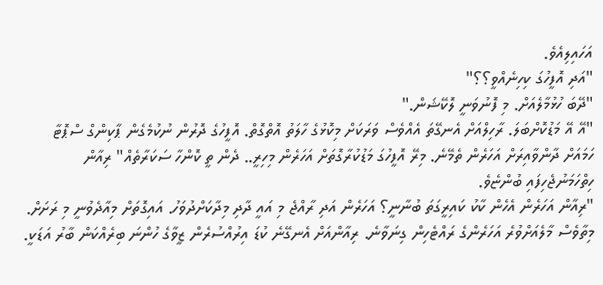އަހައިލިއެވެ.
"އަދި އޮފީހުގަ ކިހިނެއްވީ؟؟"
"ދޭބަ ހުޅުމާލެއަށް. މި ފޮނުވަނީ ލޮކޭޝަން."
"އޭ އޭ މަޑުކޮށްބަލަ. ރާހިލްއަށް އެނގޭތަ އެއްވެސް ވަރަކަށް މިކޮޅުގެ ހާލަތު އޮތްގޮތް. އޮފީހުގެ ދޮރުން ނުކުމެގެން ޕާކިންގް ސްޕޮޓާ ހަމައަށް ދާންވާއިރަށް އަހަރެން ތެމޭނެ. މިރޭ އޮފީހުގަ މަޑުކުރާގޮތަށް އަހަރެން މިހިރީ.. ދެން ތީ ކޮންހާ ސަކަރާތެއް" ރިއާން ހިތްހަމަނުޖެހިފައި ބުންޏެވެ.
"ރިއާން އަހަރެން އެހެން ކާކު ކައިރީގަތަ ބުނާނީ؟ އަހަރެން އަދި ރާއްޖެ މި އައީ ދާދި މިދާކަށްދުވަހު. އައިގޮތަށް މިއާދެވުނީ މި ރަށަށް. މިތާވެސް މާލެއަށްވުރެ އަހަރެންގެ ރައްޓެހިން ގިނަވާނެ. ރިއާންއަށް އެނގޭނެ ކުޑަ އިރުއްސުރެން ޒީވާގެ ހުންނަ ބިރެއްކަން ބާރު އަޑަކީ.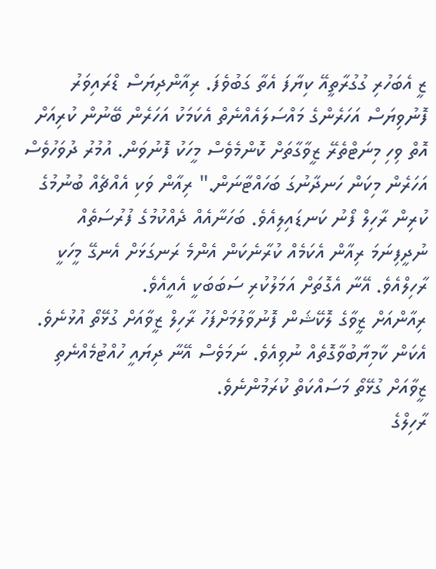ޒީ އެބަހުރި ގުގުރާތީއޭ ކިޔާފަ އެތާ ގަބުވެފަ. ރިއާންދިޔަސް ޑްރައިވަރު ފޮނުވިޔަސް އަހަރެންގެ މައްސަލައެއްނެތް އެކަމަކު އަހަރެން ބޭނުން ކުރިއަށް އޮތް ވިހި މިނަޓްތެރޭ ޒީވާގާތަށް ކޮންމެވެސް މީހަކު ފޮނުވަން. އުމުރު ދުވަހުވެސް އަހަރެން މިކަން ހަނދާނުގަ ބަހައްޓާނަން." ރިއާން ވަކި އެއްޗެއް ބުނުމުގެ ކުރިން ރާހިލް ފޯނު ކަނޑައިލިއެވެ. ބަހަނާއެއް ދެއްކުމުގެ ފުރުސަތެއް ނުދީފިނަމަ ރިއާން އެކަމެއް ކުރާނެކަން އެންމެ ރަނގަޅަށް އެނގޭ މީހަކީ ރާހިލްއެވެ. އޭނާ އެގޮތަށް އަމަލުކުރި ސަބަބަކީ އެއީއެވެ.
ރިއާންއަށް ޒީވާގެ ލޮކޭޝަން ފޮނުވާލުމަށްފަހު ރާހިލް ޒީވާއަށް ގުޅޭތޯ އުޅުނެވެ. އެކަން ކާމިޔާބުވާގޮތެއް ނުވިއެވެ. ނަމަވެސް އޭނާ ދިޔައީ ހުއްޓުމެއްނެތި ޒީވާއަށް ގުޅޭތޯ މަސައްކަތް ކުރަމުންނެވެ.
ރާހިލްގެ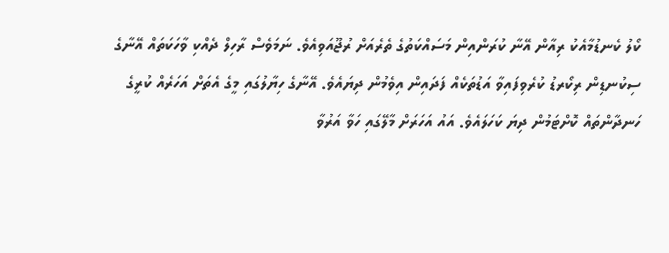ކޯލު ކެނޑުމާއެކު ރިއާން އޭނާ ކުރަންއިން މަސައްކަތުގެ ތެރެއަށް ރުޖޫއަވިއެވެ. ނަމަވެސް ރާހިލް ދެއްކި ވާހަކަތައް އޭނާގެ ސިކުނޑިން ރިކޯރޑު ކުރެވިފައިވާ އަޑުތަކެއް ފަދައިން އިވެމުން ދިޔައެވެ. އޭނާގެ ހިޔާލުގައި މީގެ އެތަށް އަހަރެއް ކުރީގެ ހަނދާންތައް ކޮށްޓަމުން ދިޔަ ކަހަލައެވެ. އައު އަހަރަށް މާލޭގައި ހަވާ އަރުވާ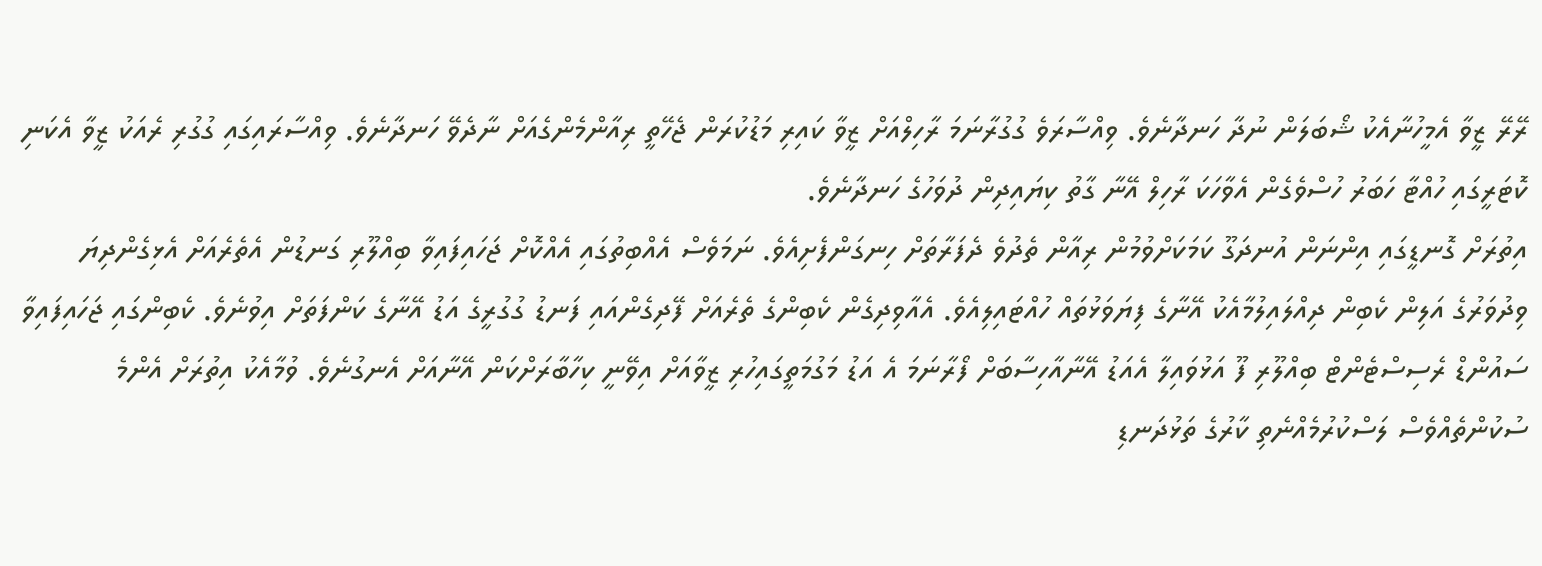ރޭރޭ ޒީވާ އެމީހުނާއެކު ޝޯބަލަން ނުދާ ހަނދާނެވެ. ވިއްސާރަވެ ގުގުރާނަމަ ރާހިލްއަށް ޒީވާ ކައިރި މަޑުކުރަން ޖެހޭތީ ރިއާންމެންގެއަށް ނާދެވޭ ހަނދާނެވެ. ވިއްސާރައިގައި ގުގުރި ރެއަކު ޒީވާ އެކަނި ކޮޓަރީގައި ހުއްޓާ ހަބަރު ހުސްވެގެން އެވާހަކަ ރާހިލް އޭނާ ގާތު ކިޔައިދިން ދުވަހުގެ ހަނދާނެވެ.
އިތުރަށް ގޮނޑީގައި އިންނަން އުނދަގޫ ކަމަކަށްވުމުން ރިއާން ތެދުވެ ދެފަރާތަށް ހިނގަންފެށިއެވެ. ނަމަވެސް އެއްބިތުގައި އެއްކޮށް ޖަހައިފައިވާ ބިއްލޫރި ގަނޑުން އެތެރެއަށް އެޅިގެންދިޔަ ވިދުވަރުގެ އަލިން ކެބިން ދިއްލައިލުމާއެކު އޭނާގެ ފިޔަވަޅުތައް ހުއްޓައިލިއެވެ. އެއާވިދިގެން ކެބިންގެ ތެރެއަށް ފޭދިގެންއައި ފަނޑު ގުގުރީގެ އަޑު އޭނާގެ ކަންފަތަށް އިވުނެވެ. ކެބިންގައި ޖަހައިފައިވާ ސައުންޑް ރެސިސްޓެންޓް ބިއްލޫރި ފޫ އަޅުވައިލާ އެއަޑު އޭނާއާހިސާބަށް ފޯރާނަމަ އެ އަޑު މަގުމަތީގައިހުރި ޒީވާއަށް އިވޭނީ ކިހާބާރަށްކަން އޭނާއަށް އެނގުނެވެ. ވުމާއެކު އިތުރަށް އެންމެ ސުކުންތެއްވެސް ލަސްކުރުމެއްނެތި ކާރުގެ ތަޅުދަނޑި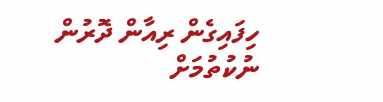ހިފައިގެން ރިއާން ދޮރުން ނުކުތުމަށް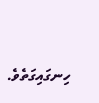ހިނގައިގަތެވެ.